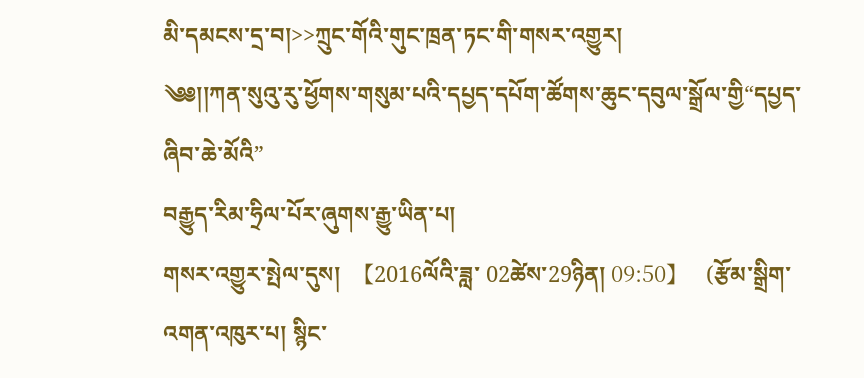མི་དམངས་དྲ་བ།>>ཀྲུང་གོའི་གུང་ཁྲན་ཏང་གི་གསར་འགྱུར།
༄༅།།ཀན་སུའུ་རུ་ཕྱོགས་གསུམ་པའི་དཔྱད་དཔོག་ཚོགས་ཆུང་དབུལ་སྒྲོལ་གྱི“དཔྱད་ཞིབ་ཆེ་མོའི”
བརྒྱུད་རིམ་ཧྲིལ་པོར་ཞུགས་རྒྱུ་ཡིན་པ།
གསར་འགྱུར་སྤེལ་དུས།  【2016ལོའི་ཟླ་ 02ཚེས་29ཉིན། 09:50】   (རྩོམ་སྒྲིག་འགན་འཁུར་པ། སྙིང་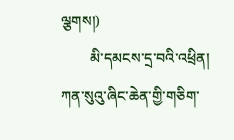ལྕགས།)
        མི་དམངས་དྲ་བའི་འཕྲིན། ཀན་སུའུ་ཞིང་ཆེན་གྱི་གཅིག་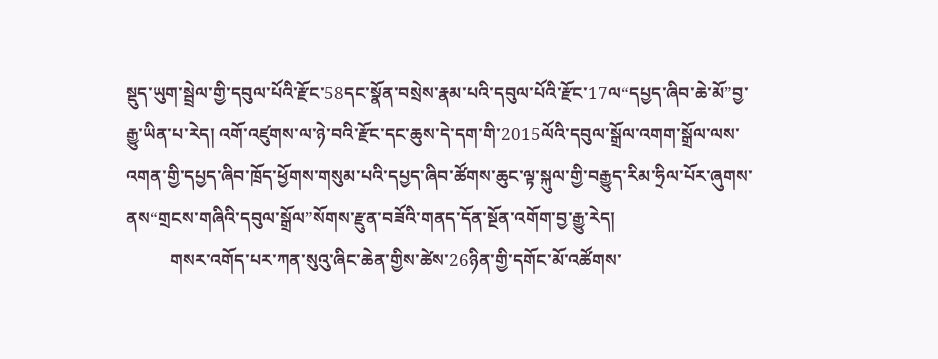སྡུད་ཡུག་སྦྲེལ་གྱི་དབུལ་པོའི་རྫོང་58དང་སྣོན་བསྲེས་རྣམ་པའི་དབུལ་པོའི་རྫོང་17ལ“དཔྱད་ཞིབ་ཆེ་མོ”བྱ་རྒྱུ་ཡིན་པ་རེད། འགོ་འཛུགས་ལ་ཉེ་བའི་རྫོང་དང་ཆུས་དེ་དག་གི་2015ལོའི་དབུལ་སྒྲོལ་འགག་སྒྲོལ་ལས་འགན་གྱི་དཔྱད་ཞིབ་ཁྲོད་ཕྱོགས་གསུམ་པའི་དཔྱད་ཞིབ་ཚོགས་ཆུང་ལྟ་སྐུལ་གྱི་བརྒྱུད་རིམ་ཧྲིལ་པོར་ཞུགས་ནས“གྲངས་གཞིའི་དབུལ་སྒྲོལ”སོགས་རྫུན་བཟོའི་གནད་དོན་སྔོན་འགོག་བྱ་རྒྱུ་རེད།
          གསར་འགོད་པར་ཀན་སུའུ་ཞིང་ཆེན་གྱིས་ཚེས་26ཉིན་གྱི་དགོང་མོ་འཚོགས་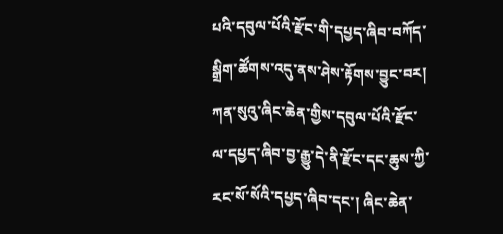པའི་དབུལ་པོའི་རྫོང་གི་དཔྱད་ཞིབ་བཀོད་སྒྲིག་ཚོགས་འདུ་ནས་ཤེས་རྟོགས་བྱུང་བར། ཀན་སུའུ་ཞིང་ཆེན་གྱིས་དབུལ་པོའི་རྫོང་ལ་དཔྱད་ཞིབ་བྱ་རྒྱུ་དེ་ནི་རྫོང་དང་ཆུས་ཀྱི་རང་སོ་སོའི་དཔྱད་ཞིབ་དང་། ཞིང་ཆེན་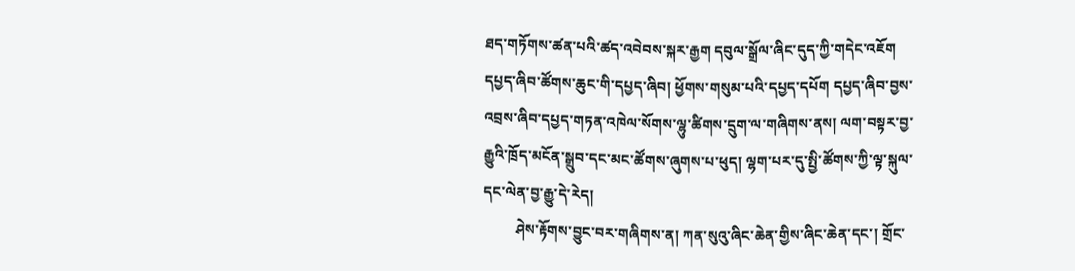ཐད་གཏོགས་ཚན་པའི་ཚད་འབེབས་སྐར་རྒྱག དབུལ་སྒྲོལ་ཞིང་དུད་ཀྱི་གདེང་འཇོག དཔྱད་ཞིབ་ཚོགས་ཆུང་གི་དཔྱད་ཞིབ། ཕྱོགས་གསུམ་པའི་དཔྱད་དཔོག དཔྱད་ཞིབ་བྱས་འབྲས་ཞིབ་དཔྱད་གཏན་འཁེལ་སོགས་ལྷུ་ཚིགས་དྲུག་ལ་གཞིགས་ནས། ལག་བསྟར་བྱ་རྒྱུའི་ཁྲོད་མངོན་སྒྲུབ་དང་མང་ཚོགས་ཞུགས་པ་ཕུད། ལྷག་པར་དུ་སྤྱི་ཚོགས་ཀྱི་ལྟ་སྐུལ་དང་ལེན་བྱ་རྒྱུ་དེ་རེད།
         ཤེས་རྟོགས་བྱུང་བར་གཞིགས་ན། ཀན་སུའུ་ཞིང་ཆེན་གྱིས་ཞིང་ཆེན་དང་། གྲོང་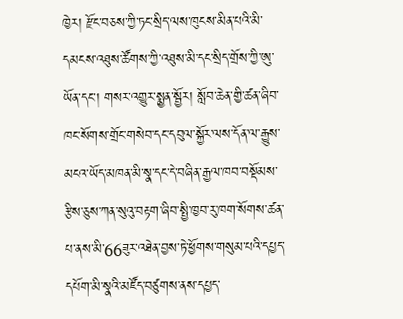ཁྱེར། རྫོང་བཅས་ཀྱི་ཏང་སྲིད་ལས་ཁུངས་མིན་པའི་མི་དམངས་འཐུས་ཚོགས་ཀྱི་འཐུས་མི་དང་སྲིད་གྲོས་ཀྱི་ཨུ་ཡོན་དང་། གསར་འགྱུར་སྨྱན་སྦྱོར། སློབ་ཆེན་གྱི་ཚན་ཞིབ་ཁང་སོགས་གྲོང་གསེབ་དང་དབུལ་སྐྱོར་ལས་དོན་ལ་རྒྱུས་མངའ་ཡོད་མཁན་མི་སྣ་དང་དེ་བཞིན་རྒྱལ་ཁབ་བསྡོམས་རྩིས་ཅུས་ཀན་སུའུ་བརྟག་ཞིབ་སྤྱི་ཁྱབ་རུ་ཁག་སོགས་ཚན་པ་ནས་མི་66ཟུར་འཐེན་བྱས་ཏེ་ཕྱོགས་གསུམ་པའི་དཔྱད་དཔོག་མི་སྣའི་མཛོད་བཙུགས་ནས་དཔྱད་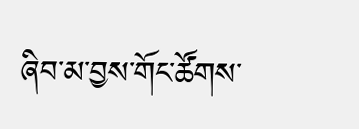ཞིབ་མ་བྱས་གོང་ཚོགས་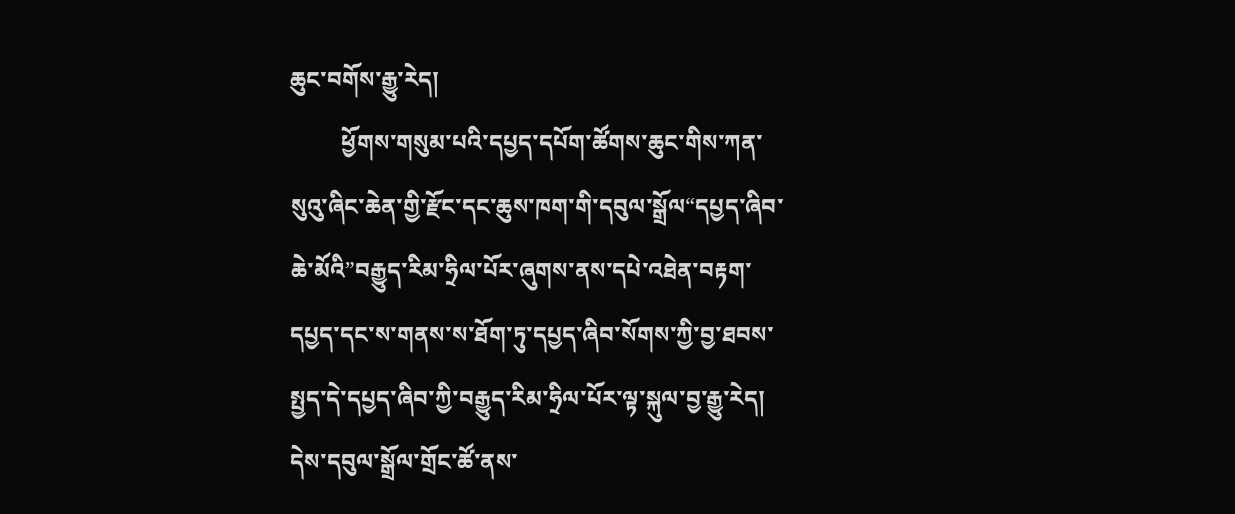ཆུང་བགོས་རྒྱུ་རེད།
         ཕྱོགས་གསུམ་པའི་དཔྱད་དཔོག་ཚོགས་ཆུང་གིས་ཀན་སུའུ་ཞིང་ཆེན་གྱི་རྫོང་དང་ཆུས་ཁག་གི་དབུལ་སྒྲོལ“དཔྱད་ཞིབ་ཆེ་མོའི”བརྒྱུད་རིམ་ཧྲིལ་པོར་ཞུགས་ནས་དཔེ་འཐེན་བརྟག་དཔྱད་དང་ས་གནས་ས་ཐོག་ཏུ་དཔྱད་ཞིབ་སོགས་ཀྱི་བྱ་ཐབས་སྤྱད་དེ་དཔྱད་ཞིབ་ཀྱི་བརྒྱུད་རིམ་ཧྲིལ་པོར་ལྟ་སྐུལ་བྱ་རྒྱུ་རེད། དེས་དབུལ་སྒྲོལ་གྲོང་ཚོ་ནས་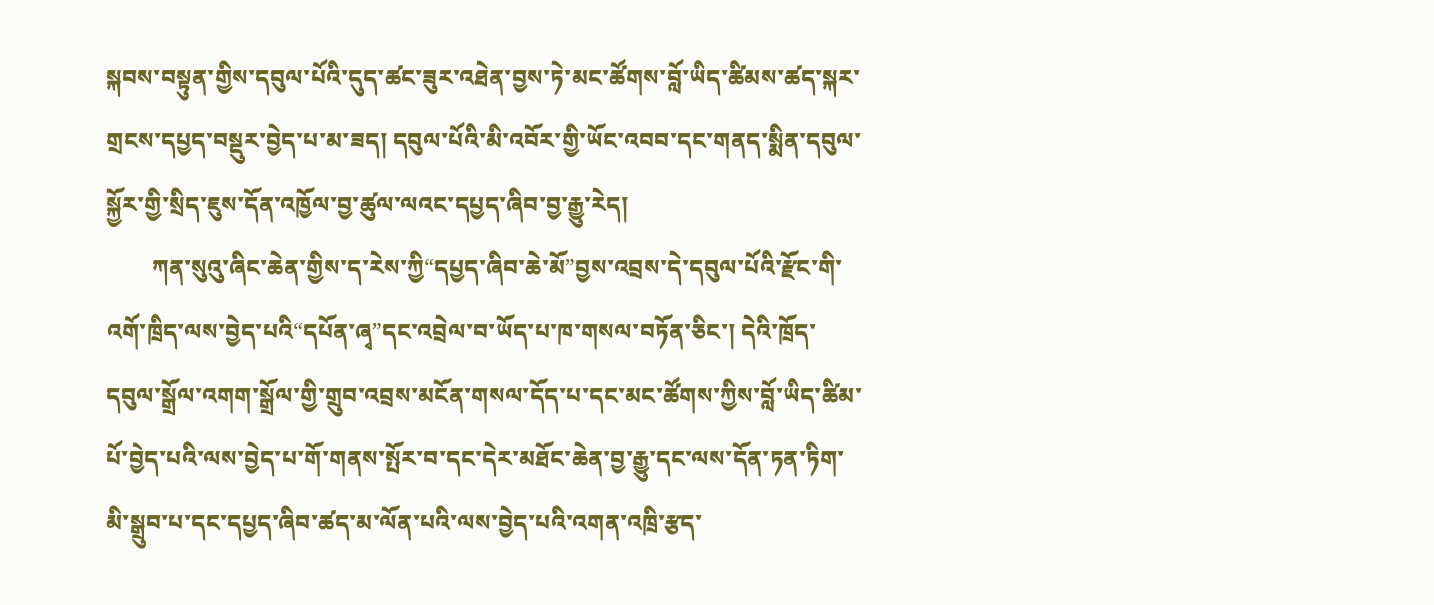སྐབས་བསྟུན་གྱིས་དབུལ་པོའི་དུད་ཚང་ཟུར་འཐེན་བྱས་ཏེ་མང་ཚོགས་བློ་ཡིད་ཚིམས་ཚད་སྐར་གྲངས་དཔྱད་བསྡུར་བྱེད་པ་མ་ཟད། དབུལ་པོའི་མི་འབོར་གྱི་ཡོང་འབབ་དང་གནད་སྨིན་དབུལ་སྐྱོར་གྱི་སྲིད་ཇུས་དོན་འཁྱོལ་བྱ་ཚུལ་ལའང་དཔྱད་ཞིབ་བྱ་རྒྱུ་རེད།
        ཀན་སུའུ་ཞིང་ཆེན་གྱིས་ད་རེས་ཀྱི“དཔྱད་ཞིབ་ཆེ་མོ”བྱས་འབྲས་དེ་དབུལ་པོའི་རྫོང་གི་འགོ་ཁྲིད་ལས་བྱེད་པའི“དཔོན་ཞྭ”དང་འབྲེལ་བ་ཡོད་པ་ཁ་གསལ་བཏོན་ཅིང་། དེའི་ཁྲོད་དབུལ་སྒྲོལ་འགག་སྒྲོལ་གྱི་གྲུབ་འབྲས་མངོན་གསལ་དོད་པ་དང་མང་ཚོགས་ཀྱིས་བློ་ཡིད་ཚིམ་པོ་བྱེད་པའི་ལས་བྱེད་པ་གོ་གནས་སྤོར་བ་དང་དེར་མཐོང་ཆེན་བྱ་རྒྱུ་དང་ལས་དོན་ཏན་ཏིག་མི་སྒྲུབ་པ་དང་དཔྱད་ཞིབ་ཚད་མ་ལོན་པའི་ལས་བྱེད་པའི་འགན་འཁྲི་རྩད་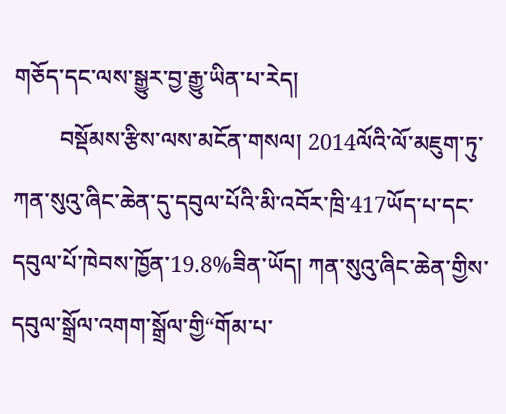གཅོད་དང་ལས་སྒྱུར་བྱ་རྒྱུ་ཡིན་པ་རེད།
        བསྡོམས་རྩིས་ལས་མངོན་གསལ། 2014ལོའི་ལོ་མཇུག་ཏུ་ཀན་སུའུ་ཞིང་ཆེན་དུ་དབུལ་པོའི་མི་འབོར་ཁྲི་417ཡོད་པ་དང་དབུལ་པོ་ཁེབས་ཁྱོན་19.8%ཟིན་ཡོད། ཀན་སུའུ་ཞིང་ཆེན་གྱིས་དབུལ་སྒྲོལ་འགག་སྒྲོལ་གྱི“གོམ་པ་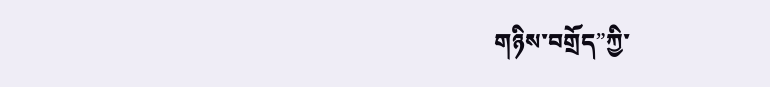གཉིས་བགྲོད”ཀྱི་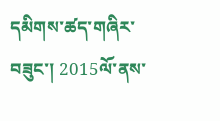དམིགས་ཚད་གཞིར་བཟུང་། 2015ལོ་ནས་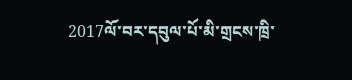2017ལོ་བར་དབུལ་པོ་མི་གྲངས་ཁྲི་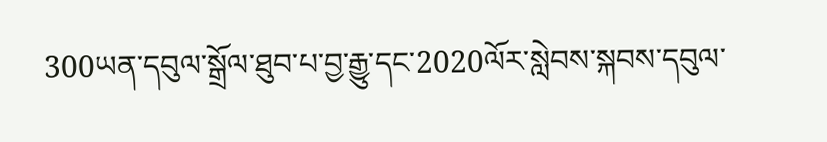300ཡན་དབུལ་སྒྲོལ་ཐུབ་པ་བྱ་རྒྱུ་དང་2020ལོར་སླེབས་སྐབས་དབུལ་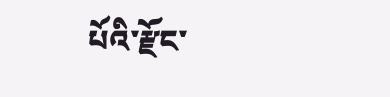པོའི་རྫོང་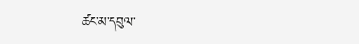ཚང་མ་དབུལ་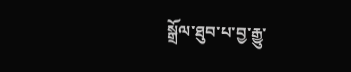སྒྲོལ་ཐུབ་པ་བྱ་རྒྱུ་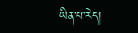ཡིན་པ་རེད།